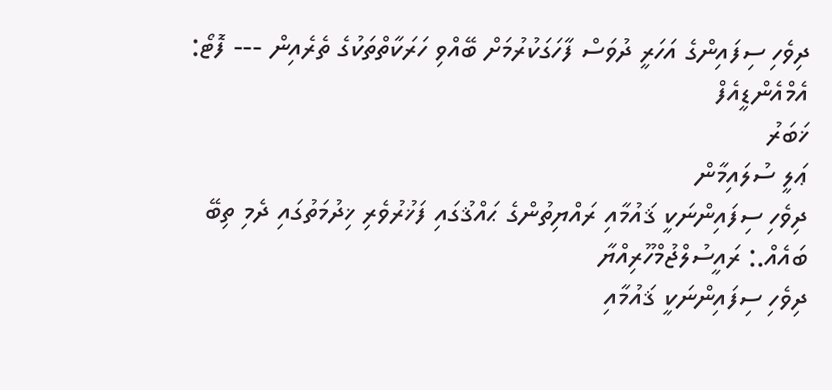ދިވެހި ސިފައިންގެ އަހަރީ ދުވަސް ފާހަގަކުރުމަށް ބޭއްވި ހަރަކާތްތަކުގެ ތެރެއިން --- ފޮޓޯ: އެމްއެންޑީއެފް
ޚަބަރު
ޢަލީ ސުލައިމާން
ދިވެހި ސިފައިންނަކީ ޤައުމާއި ރައްޔިތުންގެ ޙައްޤުގައި ފަޚުރުވެރި ޚިދުމަތުގައި ދެމި ތިބޭ ބައެއް.: ރައީސުލްޖުމްހޫރިއްޔާ
ދިވެހި ސިފައިންނަކީ ޤައުމާއި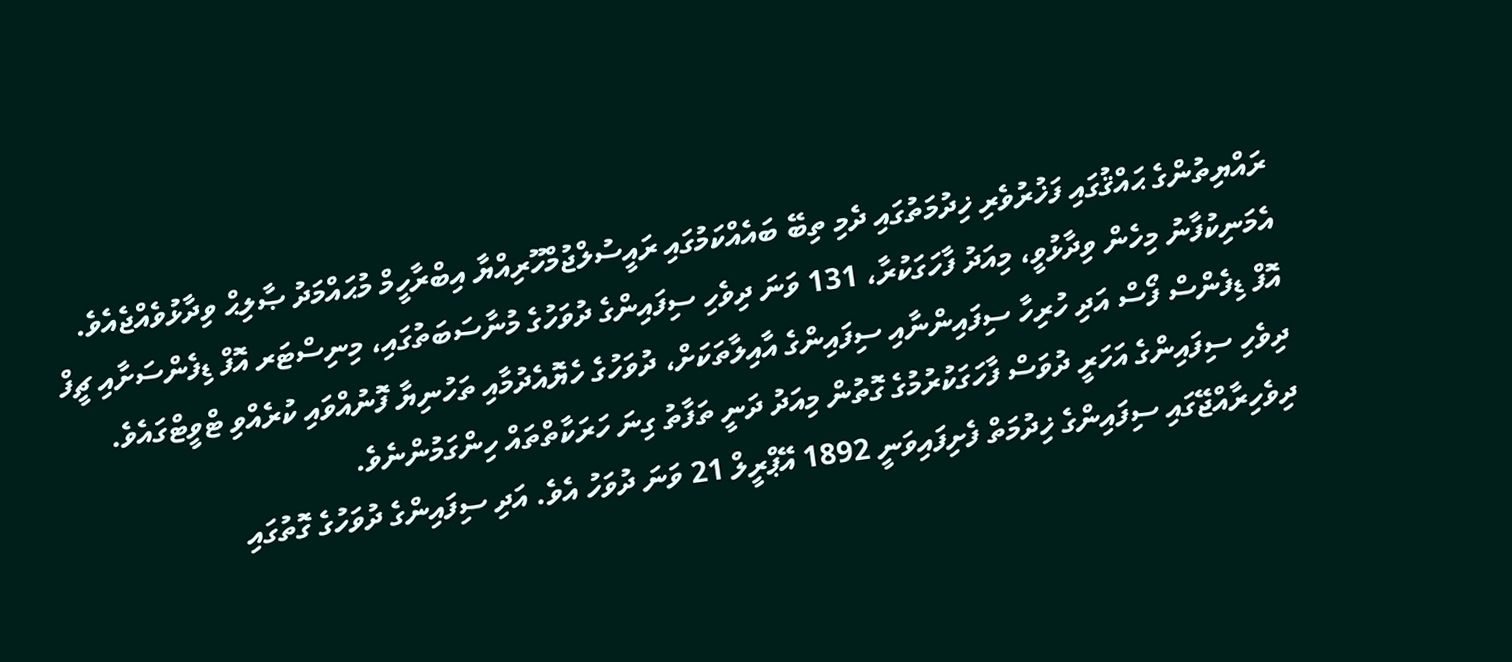ރައްޔިތުންގެ ޙައްޤުގައި ފަޚުރުވެރި ޚިދުމަތުގައި ދެމި ތިބޭ ބައެއްކަމުގައި ރައީސުލްޖުމްހޫރިއްޔާ އިބްރާހީމް މުޙައްމަދު ޞާލިޙް ވިދާޅުވެއްޖެއެވެ.
އެމަނިކުފާނު މިހެން ވިދާޅުވީ، މިއަދު ފާހަގަކުރާ، 131 ވަނަ ދިވެހި ސިފައިންގެ ދުވަހުގެ މުނާސަބަތުގައި، މިނިސްޓަރ އޮފް ޑިފެންސަށާއި ޗީފް އޮފް ޑިފެންސް ފޯސް އަދި ހުރިހާ ސިފައިންނާއި ސިފައިންގެ އާއިލާތަކަށް، ދުވަހުގެ ހެޔޮއެދުމާއި ތަހުނިޔާ ފޮނުއްވައި ކުރެއްވި ޓްވީޓްގައެވެ.
ދިވެހި ސިފައިންގެ އަހަރީ ދުވަސް ފާހަގަކުރުމުގެ ގޮތުން މިއަދު ދަނީ ތަފާތު ގިނަ ހަރަކާތްތައް ހިންގަމުންނެވެ.
ދިވެހިރާއްޖޭގައި ސިފައިންގެ ޚިދުމަތް ފެށިފައިވަނީ 1892 އޭޕްރީލް 21 ވަނަ ދުވަހު އެވެ. އަދި ސިފައިންގެ ދުވަހުގެ ގޮތުގައި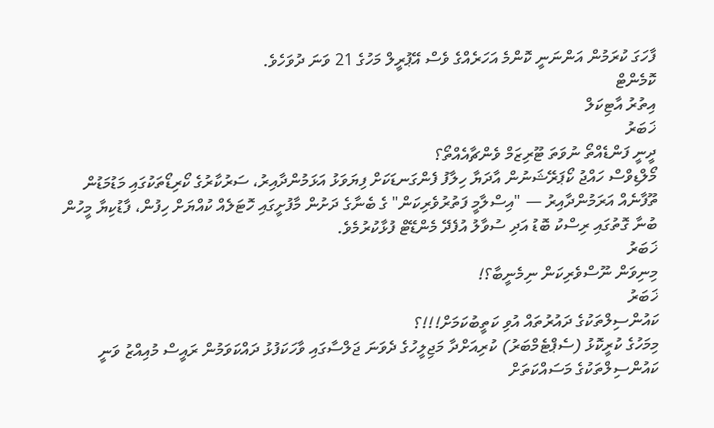ފާހަގަ ކުރަމުން އަންނަނީ ކޮންމެ އަހަރެއްގެ ވެސް އޭޕުރީލް މަހުގެ 21 ވަނަ ދުވަހެވެ.
ކޮމެންޓް
އިތުރު އާޓިކަލް
ޚަބަރު
ދީނީ ފަންޑެއްތޯ ނުވަތަ ޓޫރިޒަމް ވެންޗާއެއްތޯ؟
މޯލްޑިވްސް ހައްޖު ކޯޕަރޭޝަނުން އާދަޔާ ހިލާފު ފެންގަނޑަކަށް ފިޔަވަޅު އަޅަމުންދާއިރު، ސަރުކާރުގެ ކޯރިޑޯތަކުގައި މަޑުމަޑުން ތޫފާނެއް އަރަމުންދާއިރު — "އިސްލާމީ ފަތުރުވެރިކަން" ގެ ބެނާގެ ދަށުން މާފުށީގައި ހޮޓަލެއް ކުއްޔަށް ހިފުން، ފާޑުކިޔާ މީހުން ބުނާ ގޮތުގައި ރިސްކު ބޮޑު އަދި ސުވާލު އުފެދޭ މެންޑޭޓް ފުޅާކުރުމެވެ.
ޚަބަރު
މިނިވަން ނޫސްވެރިކަން ނިމެނީބާ؟!
ޚަބަރު
ކައުންސިލްތަކުގެ ދައުރުތައް އުވި ކަތީބުކަމަށް!!!؟
މިމަހުގެ ކުރީކޮޅު (ސެޕްޓެމްބަރު) ކުރިއަށްދާ މަޖިލީހުގެ ދެވަނަ ޖަލްސާގައި ވާހަކަފުޅު ދައްކަވަމުން ރައީސް މުއިއްޒު ވަނީ ކައުންސިލްތަކުގެ މަސައްކަތަށް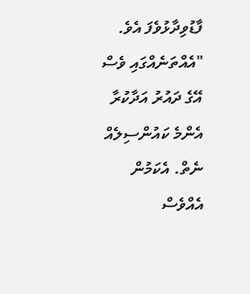ފާޑުވިދާޅުވެފަ އެވެ. "އެއްތަނެއްގައި ވެސް އޭގެ ދައުރު އަދާކުރާ އެންމެ ކައުންސިލެއް ނެތް. އެކަމުން އެއްވެސް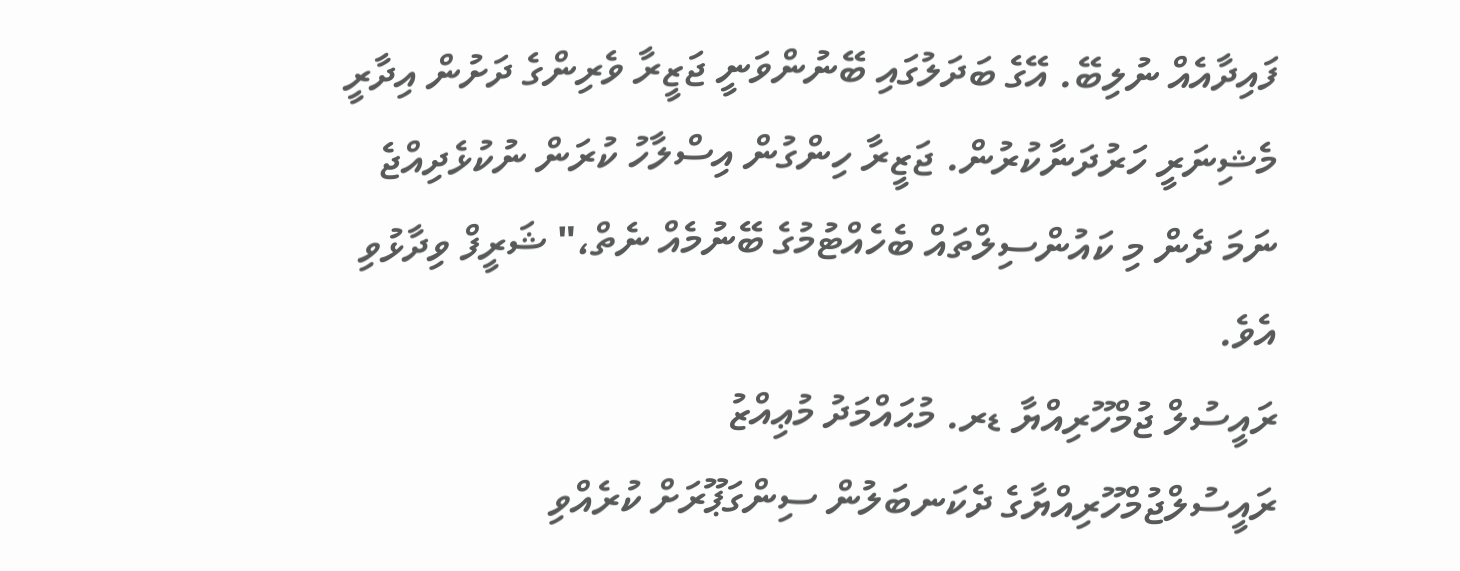ފައިދާއެއް ނުލިބޭ. އޭގެ ބަދަލުގައި ބޭނުންވަނީ ޖަޒީރާ ވެރިންގެ ދަށުން އިދާރީ މެޝިނަރީ ހަރުދަނާކުރުން. ޖަޒީރާ ހިންގުން އިސްލާހު ކުރަން ނުކުޅެދިއްޖެ ނަމަ ދެން މި ކައުންސިލްތައް ބެހެއްޓުމުގެ ބޭނުމެއް ނެތް،" ޝަރީފް ވިދާޅުވި އެވެ.
ރައީސުލް ޖުމްހޫރިއްޔާ ޑރ. މުޙައްމަދު މުޢިއްޒު
ރައީސުލްޖުމްހޫރިއްޔާގެ ދެކަނބަލުން ސިންގަޕޫރަށް ކުރެއްވި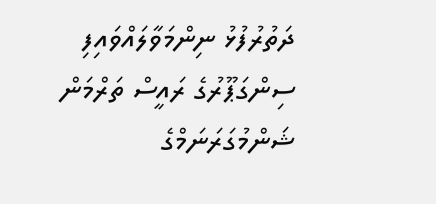ދަތުރުފުޅު ނިންމަވާލައްވައިފި
ސިންގަޕޫރުގެ ރައީސް ތަރްމަން ޝަންމުގަރަނަމްގެ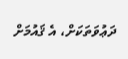ދަޢުވަތަކަށް، އެ ޤައުމަށް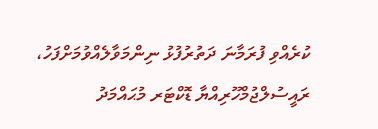ކުރެއްވި ފުރަމާނަ ދަތުރުފުޅު ނިންމަވާލެއްވުމަށްފަހު، ރައީސުލްޖުމްހޫރިއްޔާ ޑޮކްޓަރ މުޙައްމަދު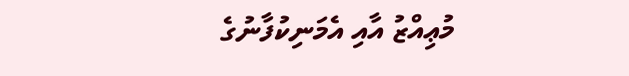މުޢިއްޒު އާއި އެމަނިކުފާނުގެ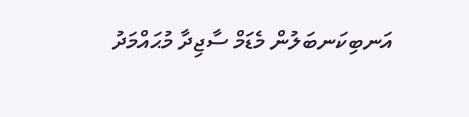އަނބިކަނބަލުން މެޑަމް ސާޖިދާ މުޙައްމަދު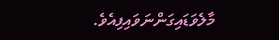މާލެވަޑައިގަންނަވައިފިއެވެ.